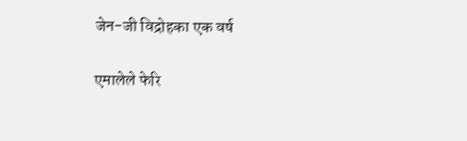जेन-जी विद्रोहका एक वर्ष

एमालेले फेरि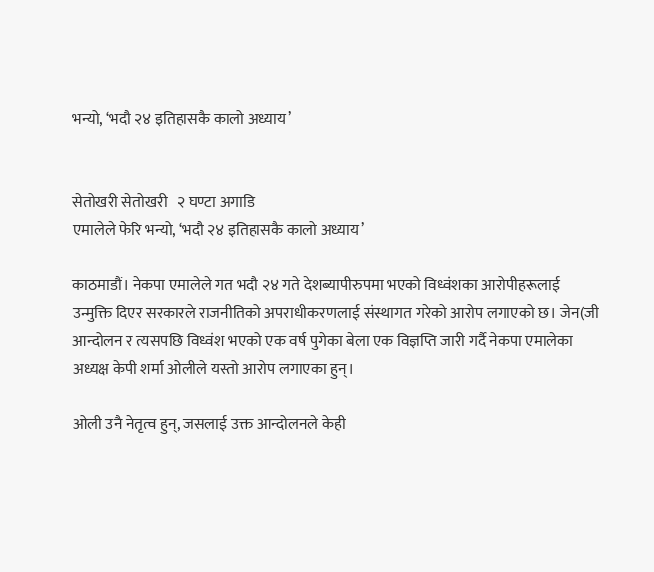भन्यो, ‘भदौ २४ इतिहासकै कालो अध्याय’


सेतोखरी सेतोखरी   २ घण्टा अगाडि
एमालेले फेरि भन्यो, ‘भदौ २४ इतिहासकै कालो अध्याय’

काठमाडौं। नेकपा एमालेले गत भदौ २४ गते देशब्यापीरुपमा भएको विध्वंशका आरोपीहरूलाई उन्मुक्ति दिएर सरकारले राजनीतिको अपराधीकरणलाई संस्थागत गरेको आरोप लगाएको छ। जेन(जी आन्दोलन र त्यसपछि विध्वंश भएको एक वर्ष पुगेका बेला एक विज्ञप्ति जारी गर्दै नेकपा एमालेका अध्यक्ष केपी शर्मा ओलीले यस्तो आरोप लगाएका हुन्।

ओली उनै नेतृत्व हुन्, जसलाई उक्त आन्दोलनले केही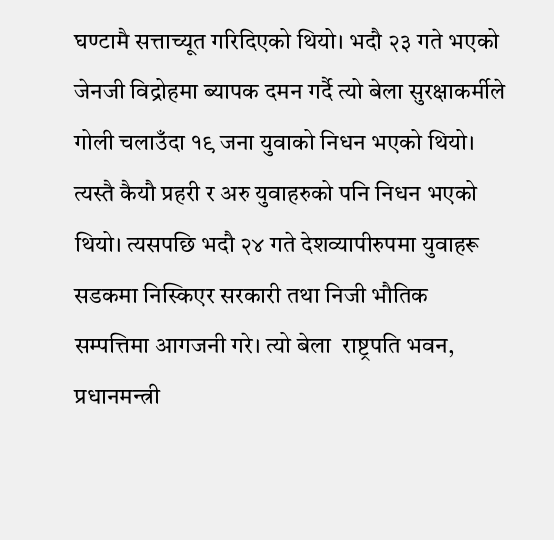घण्टामै सत्ताच्यूत गरिदिएको थियो। भदौ २३ गते भएको जेनजी विद्रोहमा ब्यापक दमन गर्दै त्यो बेला सुरक्षाकर्मीले गोली चलाउँदा १९ जना युवाको निधन भएको थियो। त्यस्तै कैयौ प्रहरी र अरु युवाहरुको पनि निधन भएको थियो। त्यसपछि भदौ २४ गते देशव्यापीरुपमा युवाहरू सडकमा निस्किएर सरकारी तथा निजी भौतिक सम्पत्तिमा आगजनी गरे। त्यो बेला  राष्ट्रपति भवन, प्रधानमन्त्री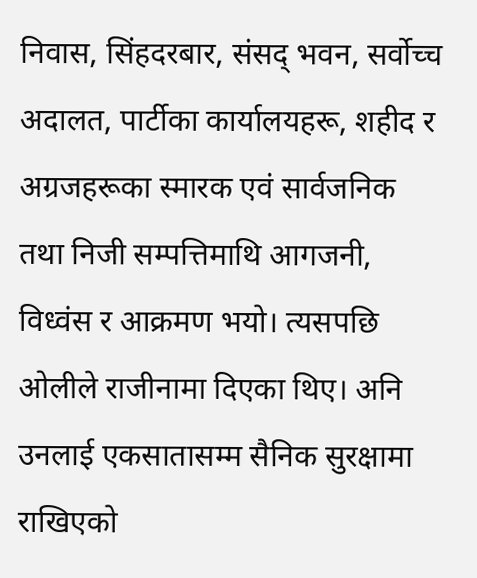निवास, सिंहदरबार, संसद् भवन, सर्वोच्च अदालत, पार्टीका कार्यालयहरू, शहीद र अग्रजहरूका स्मारक एवं सार्वजनिक तथा निजी सम्पत्तिमाथि आगजनी, विध्वंस र आक्रमण भयो। त्यसपछि ओलीले राजीनामा दिएका थिए। अनि उनलाई एकसातासम्म सैनिक सुरक्षामा राखिएको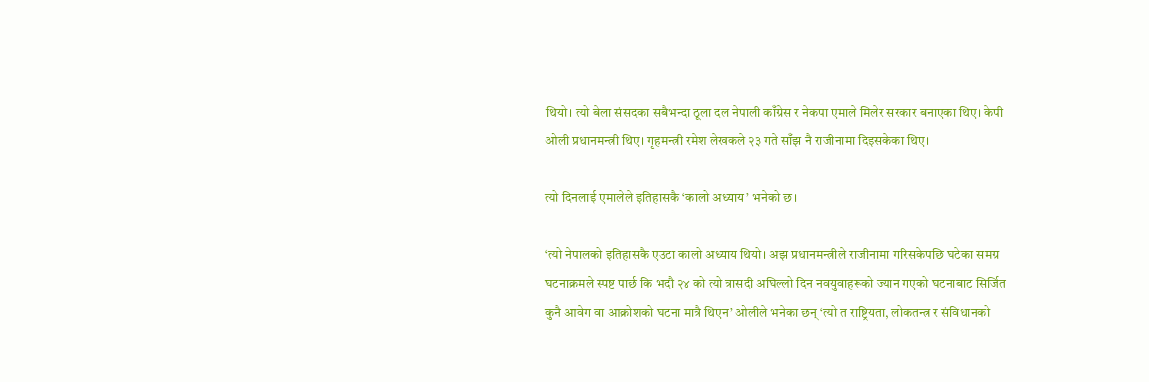थियो। त्यो बेला संसदका सबैभन्दा ठूला दल नेपाली काँग्रेस र नेकपा एमाले मिलेर सरकार बनाएका थिए। केपी ओली प्रधानमन्त्री थिए। गृहमन्त्री रमेश लेखकले २३ गते साँझ नै राजीनामा दिइसकेका थिए।

त्यो दिनलाई एमालेले इतिहासकै ‘कालो अध्याय’ भनेको छ।

‘त्यो नेपालको इतिहासकै एउटा कालो अध्याय थियो। अझ प्रधानमन्त्रीले राजीनामा गरिसकेपछि घटेका समग्र घटनाक्रमले स्पष्ट पार्छ कि भदौ २४ को त्यो त्रासदी अघिल्लो दिन नवयुवाहरूको ज्यान गएको घटनाबाट सिर्जित कुनै आवेग वा आक्रोशको घटना मात्रै थिएन’ ओलीले भनेका छन् ‘त्यो त राष्ट्रियता, लोकतन्त्र र संविधानको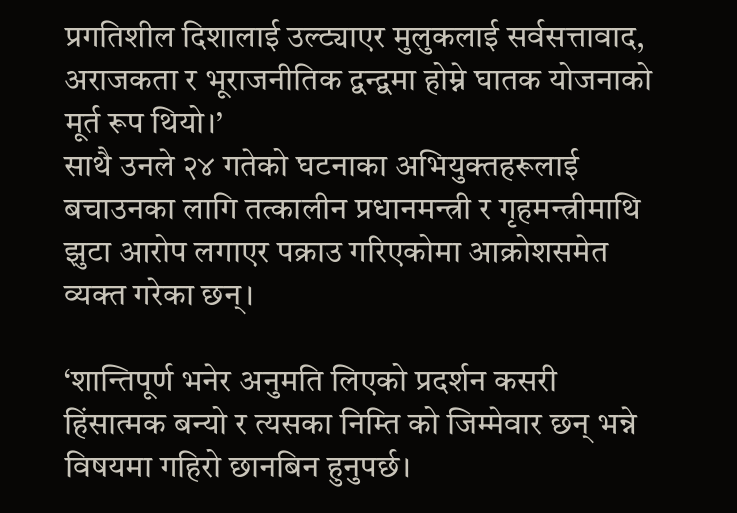प्रगतिशील दिशालाई उल्ट्याएर मुलुकलाई सर्वसत्तावाद, अराजकता र भूराजनीतिक द्वन्द्वमा होम्ने घातक योजनाको मूर्त रूप थियो।’
साथै उनले २४ गतेको घटनाका अभियुक्तहरूलाई बचाउनका लागि तत्कालीन प्रधानमन्त्री र गृहमन्त्रीमाथि झुटा आरोप लगाएर पक्राउ गरिएकोमा आक्रोशसमेत व्यक्त गरेका छन्।

‘शान्तिपूर्ण भनेर अनुमति लिएको प्रदर्शन कसरी हिंसात्मक बन्यो र त्यसका निम्ति को जिम्मेवार छन् भन्ने विषयमा गहिरो छानबिन हुनुपर्छ।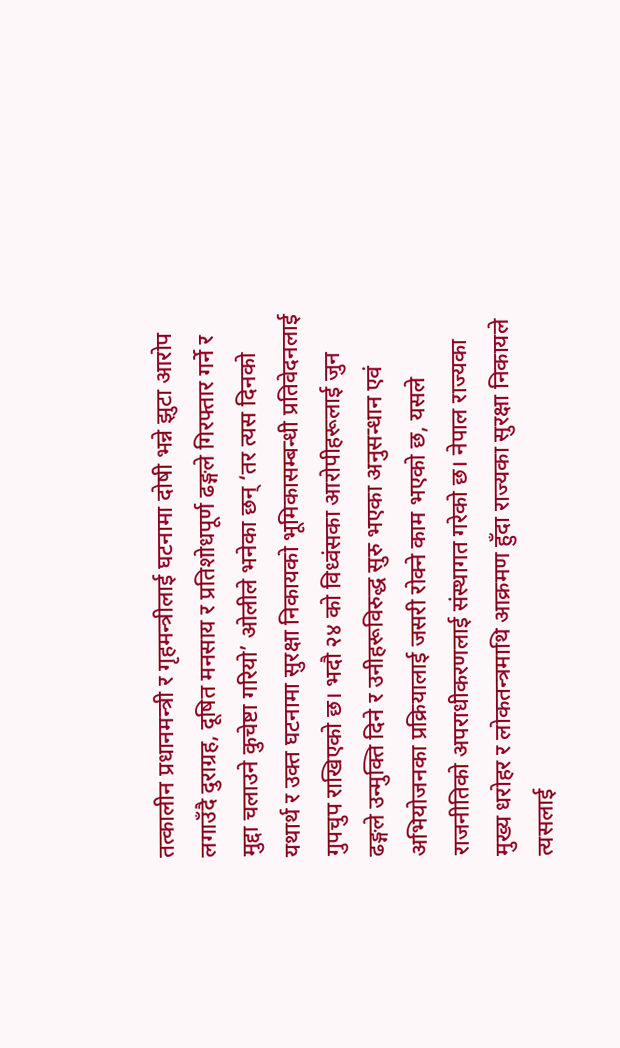तत्कालीन प्रधानमन्त्री र गृहमन्त्रीलाई घटनामा दोषी भन्ने झुटा आरोप लगाउँदै दुराग्रह, दूषित मनसाय र प्रतिशोधपूर्ण ढङ्गले गिरफ्तार गर्ने र मुद्दा चलाउने कुचेष्टा गरियो’ ओलीले भनेका छन् ‘तर त्यस दिनको यथार्थ र उक्त घटनामा सुरक्षा निकायको भूमिकासम्बन्धी प्रतिवेदनलाई गुपचुप राखिएको छ। भदौ २४ को विध्वंसका आरोपीहरूलाई जुन ढङ्गले उन्मुक्ति दिने र उनीहरूविरुद्ध सुरु भएका अनुसन्धान एवं अभियोजनका प्रक्रियालाई जसरी रोक्ने काम भएको छ, यसले राजनीतिको अपराधीकरणलाई संस्थागत गरेको छ। नेपाल राज्यका मुख्य धरोहर र लोकतन्त्रमाथि आक्रमण हुँदा राज्यका सुरक्षा निकायले त्यसलाई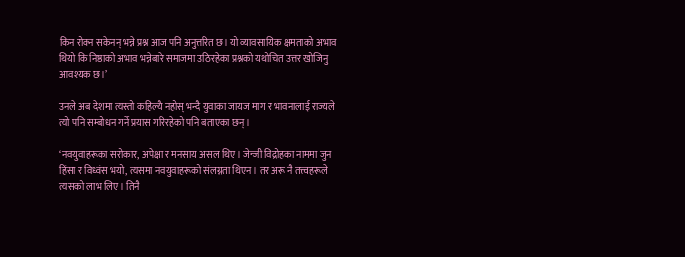किन रोक्न सकेनन् भन्ने प्रश्न आज पनि अनुत्तरित छ। यो व्यावसायिक क्षमताको अभाव थियो कि निष्ठाको अभाव भन्नेबारे समाजमा उठिरहेका प्रश्नको यथोचित उत्तर खोजिनु आवश्यक छ।’

उनले अब देशमा त्यस्तो कहिल्यै नहोस् भन्दै युवाका जायज माग र भावनालाई राज्यले त्यो पनि सम्बोधन गर्ने प्रयास गरिरहेको पनि बताएका छन्।

‘नवयुवाहरूका सरोकार, अपेक्षा र मनसाय असल थिए। जेन्जी विद्रोहका नाममा जुन हिंसा र विध्वंस भयो, त्यसमा नवयुवाहरूको संलग्नता थिएन। तर अरू नै तत्त्वहरूले त्यसको लाभ लिए। तिनै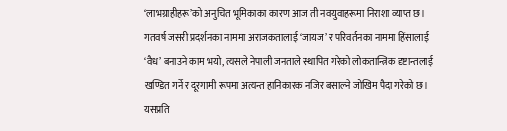‘लाभग्राहीहरू’को अनुचित भूमिकाका कारण आज ती नवयुवाहरूमा निराशा व्याप्त छ। गतवर्ष जसरी प्रदर्शनका नाममा अराजकतालाई ‘जायज’ र परिवर्तनका नाममा हिंसालाई ‘वैध’ बनाउने काम भयो, त्यसले नेपाली जनताले स्थापित गरेको लोकतान्त्रिक दृष्टान्तलाई खण्डित गर्ने र दूरगामी रूपमा अत्यन्त हानिकारक नजिर बसाल्ने जोखिम पैदा गरेको छ। यसप्रति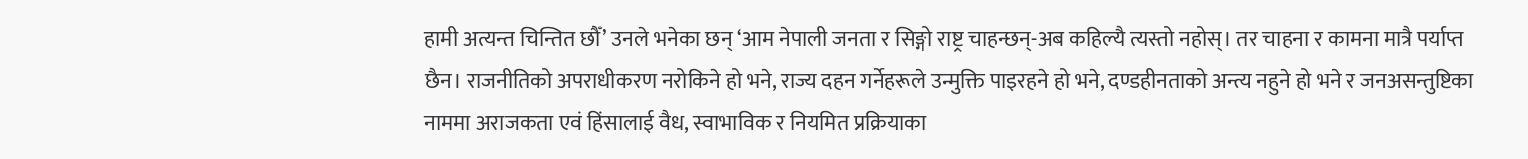हामी अत्यन्त चिन्तित छौँ’ उनले भनेका छन् ‘आम नेपाली जनता र सिङ्गो राष्ट्र चाहन्छन्-अब कहिल्यै त्यस्तो नहोस्। तर चाहना र कामना मात्रै पर्याप्त छैन। राजनीतिको अपराधीकरण नरोकिने हो भने, राज्य दहन गर्नेहरूले उन्मुक्ति पाइरहने हो भने, दण्डहीनताको अन्त्य नहुने हो भने र जनअसन्तुष्टिका नाममा अराजकता एवं हिंसालाई वैध, स्वाभाविक र नियमित प्रक्रियाका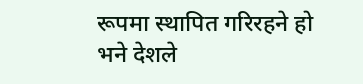रूपमा स्थापित गरिरहने हो भने देशले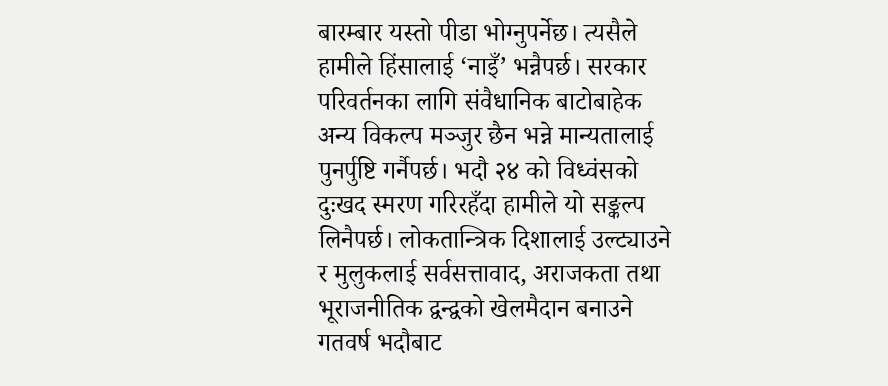बारम्बार यस्तो पीडा भोग्नुपर्नेछ। त्यसैले हामीले हिंसालाई ‘नाइँ’ भन्नैपर्छ। सरकार परिवर्तनका लागि संवैधानिक बाटोबाहेक अन्य विकल्प मञ्जुर छैन भन्ने मान्यतालाई पुनर्पुष्टि गर्नैपर्छ। भदौ २४ को विध्वंसको दुःखद स्मरण गरिरहँदा हामीले यो सङ्कल्प लिनैपर्छ। लोकतान्त्रिक दिशालाई उल्ट्याउने र मुलुकलाई सर्वसत्तावाद, अराजकता तथा भूराजनीतिक द्वन्द्वको खेलमैदान बनाउने गतवर्ष भदौबाट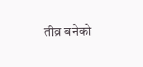तीव्र बनेको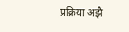प्रक्रिया अझै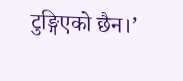टुङ्गिएको छैन।’